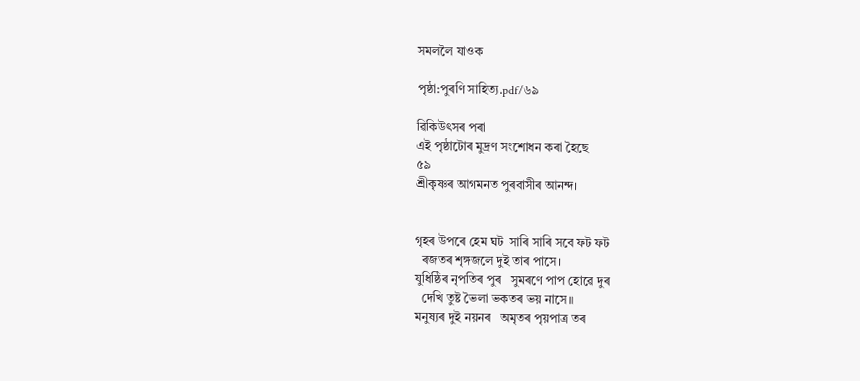সমললৈ যাওক

পৃষ্ঠা:পুৰণি সাহিত্য.pdf/৬৯

ৱিকিউৎসৰ পৰা
এই পৃষ্ঠাটোৰ মুদ্ৰণ সংশোধন কৰা হৈছে
৫৯
শ্ৰীকৃষ্ণৰ আগমনত পুৰবাসীৰ আনন্দ।


গৃহৰ উপৰে হেম ঘট  সাৰি সাৰি সবে ফট ফট
  ৰজতৰ শৃঙ্গজলে দুই তাৰ পাসে।
যুধিষ্ঠিৰ নৃপতিৰ পুৰ   সুমৰণে পাপ হোৱে দুৰ
  দেখি তুষ্ট ভৈলা ভকতৰ ভয় নাসে॥
মনুষ্যৰ দুই নয়নৰ   অমৃতৰ পৃয়পাত্ৰ তৰ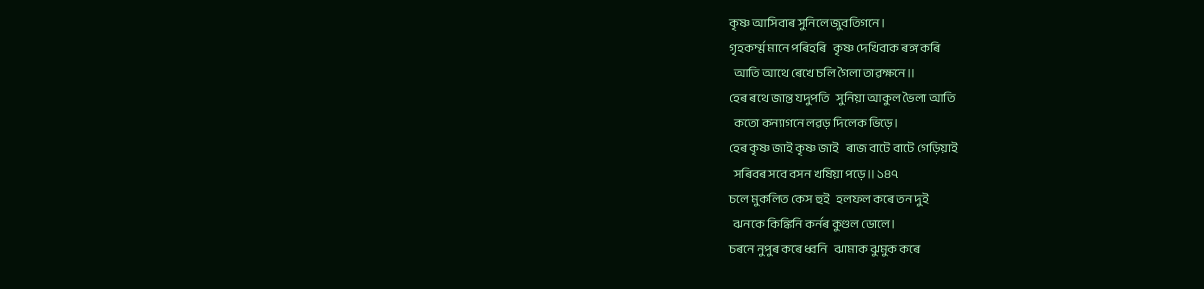কৃষ্ণ আসিবাৰ সুনিলে জুবতিগনে।
গৃহকৰ্ম্ম মানে পৰিহৰি   কৃষ্ণ দেখিবাক ৰঙ্গ কৰি
  আতি আথে ৰেখে চলি গৈলা তাৱক্ষনে॥
হেৰ ৰথে জান্ত যদুপতি   সুনিয়া আকুল ভৈলা আতি
  কতো কন্যাগনে লৱড় দিলেক ভিড়ে।
হেৰ কৃষ্ণ জাই কৃষ্ণ জাই   ৰাজ বাটে বাটে গেড়িয়াই
  সৰিবৰ সবে বসন খষিয়া পড়ে॥ ১৪৭
চলে মুকলিত কেস হুই   হলফল কৰে তন দুই
  ঝনকে কিঙ্কিনি কৰ্নৰ কুণ্ডল ডোলে।
চৰনে নুপুৰ কৰে ধ্বনি   ঝামাক ঝুমুক কৰে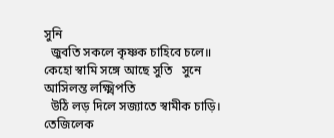সুনি
  জুবতি সকলে কৃষ্ণক চাহিবে চলে॥
কেহো স্বামি সঙ্গে আছে সুতি   সুনে আসিলন্ত লক্ষ্মিপতি
  উঠি লড় দিলে সজ্যাতে স্বামীক চাড়ি।
তেজিলেক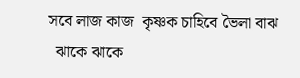সবে লাজ কাজ  কৃষ্ণক চাহিবে ভৈলা বাঝ
  ঝাকে ঝাকে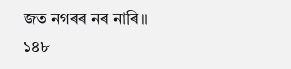জত নগৰৰ নৰ নাৰি॥ ১৪৮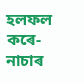হলফল কৰে- নাচাৰ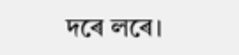দৰে লৰে।